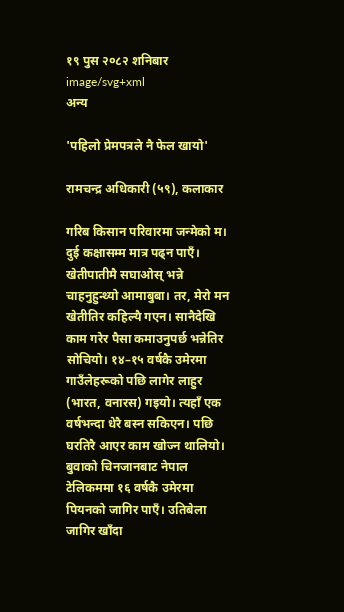१९ पुस २०८२ शनिबार
image/svg+xml
अन्य

'पहिलो प्रेमपत्रले नै फेल खायो'

रामचन्द्र अधिकारी (५९), कलाकार

गरिब किसान परिवारमा जन्मेको म। दुई कक्षासम्म मात्र पढ्न पाएँ। खेतीपातीमै सघाओस् भन्ने चाहनुहुन्थ्यो आमाबुबा। तर, मेरो मन खेतीतिर कहिल्यै गएन। सानैदेखि काम गरेर पैसा कमाउनुपर्छ भन्नेतिर सोचियो। १४–१५ वर्षकै उमेरमा गाउँलेहरूको पछि लागेर लाहुर (भारत, वनारस) गइयो। त्यहाँ एक वर्षभन्दा धेरै बस्न सकिएन। पछि घरतिरै आएर काम खोज्न थालियो।
बुवाको चिनजानबाट नेपाल टेलिकममा १६ वर्षकै उमेरमा पियनको जागिर पाएँ। उतिबेला जागिर खाँदा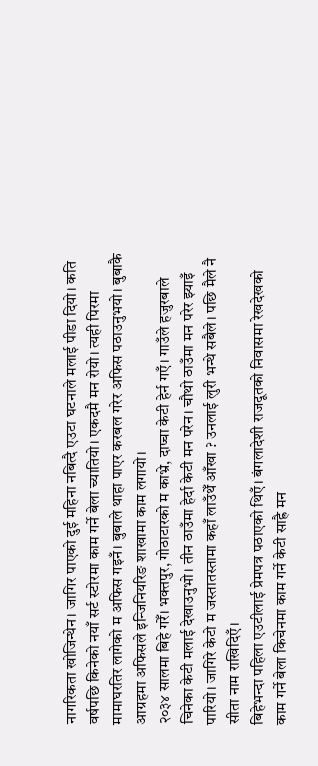नागरिकता खोजिन्थेन। जागिर पाएको दुई महिना नबित्दै एउटा घटनाले मलाई पीडा दियो। कति वर्षपछि किनेको नयाँ सर्ट स्टोरमा काम गर्ने बेला च्यातियो। एकदमै मन रोयो। त्यही पिरमा मामाघरतिर लागेको म अफिस गइनँ। बुबाले थाहा पाएर करबल गरेर अफिस पठाउनुभयो। बुबाकै आग्रहमा अफिसले इन्जिनियरिङ शाखामा काम लगायो।
२०३४ सालमा बिहे गरेँ। भक्तपुर, गोठाटारको म काभ्रे, दाप्चा केटी हेर्न गएँ। गाउँले हजुरबाले चिनेका केटी मलाई देखाउनुभो। तीन ठाउँमा हेर्दा केटी मन परेन। चौथो ठाउँमा मन परेर झ्याइँ पारियो। जागिरे केटो म जस्तातस्तामा कहाँ लाउँथेँ आँखा ? उनलाई लुरी भन्थे सबैले। पछि मैले नै सीता नाम राखिदिएँ।
बिहेभन्दा पहिला एउटीलाई प्रेमपत्र पठाएको थिएँ। बंगलादेशी राजदूतको निवासमा रेखदेखको काम गर्ने बेला किचेनमा काम गर्ने केटी साह्रै मन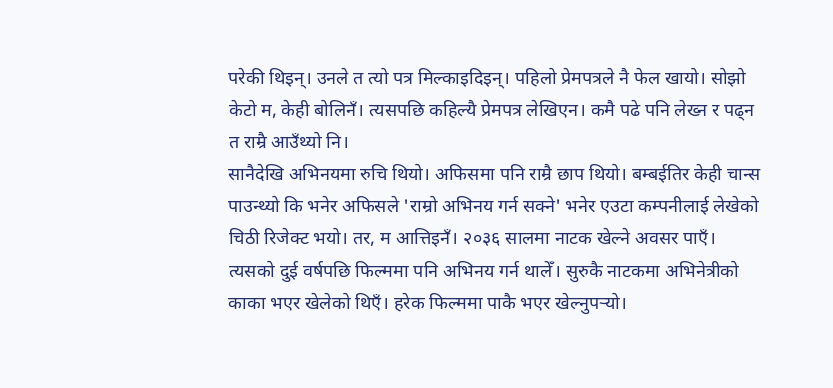परेकी थिइन्। उनले त त्यो पत्र मिल्काइदिइन्। पहिलो प्रेमपत्रले नै फेल खायो। सोझो केटो म, केही बोलिनँ। त्यसपछि कहिल्यै प्रेमपत्र लेखिएन। कमै पढे पनि लेख्न र पढ्न त राम्रै आउँथ्यो नि।
सानैदेखि अभिनयमा रुचि थियो। अफिसमा पनि राम्रै छाप थियो। बम्बईतिर केही चान्स पाउन्थ्यो कि भनेर अफिसले 'राम्रो अभिनय गर्न सक्ने' भनेर एउटा कम्पनीलाई लेखेको चिठी रिजेक्ट भयो। तर, म आत्तिइनँ। २०३६ सालमा नाटक खेल्ने अवसर पाएँ। त्यसको दुई वर्षपछि फिल्ममा पनि अभिनय गर्न थालेँ। सुरुकै नाटकमा अभिनेत्रीको काका भएर खेलेको थिएँ। हरेक फिल्ममा पाकै भएर खेल्नुपर्‍यो।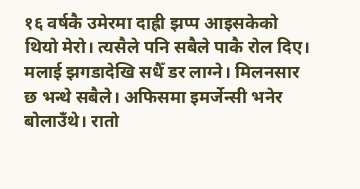१६ वर्षकै उमेरमा दाह्री झप्प आइसकेको थियो मेरो। त्यसैले पनि सबैले पाकै रोल दिए।
मलाई झगडादेखि सधैँ डर लाग्ने। मिलनसार छ भन्थे सबैले। अफिसमा इमर्जेन्सी भनेर बोलाउँथे। रातो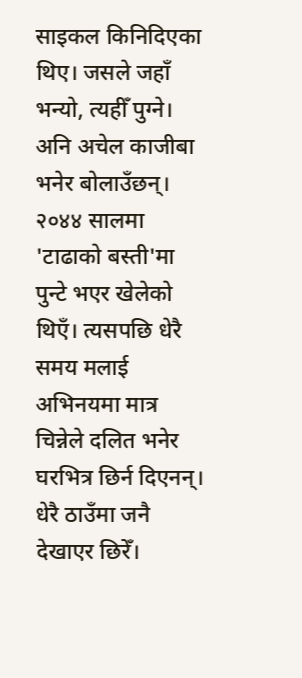साइकल किनिदिएका थिए। जसले जहाँ भन्यो, त्यहीँ पुग्ने। अनि अचेल काजीबा भनेर बोलाउँछन्। २०४४ सालमा 'टाढाको बस्ती'मा पुन्टे भएर खेलेको थिएँ। त्यसपछि धेरै समय मलाई अभिनयमा मात्र चिन्नेले दलित भनेर घरभित्र छिर्न दिएनन्। धेरै ठाउँमा जनै देखाएर छिरेँ।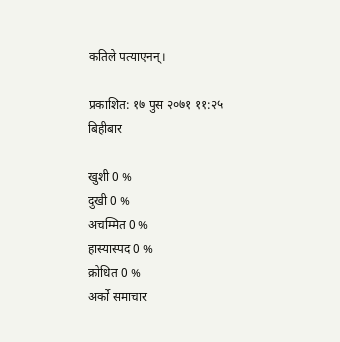कतिले पत्याएनन्।

प्रकाशित: १७ पुस २०७१ ११:२५ बिहीबार

खुशी 0 %
दुखी 0 %
अचम्मित 0 %
हास्यास्पद 0 %
क्रोधित 0 %
अर्को समाचार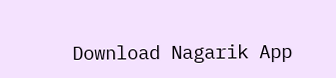Download Nagarik App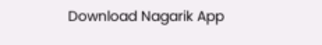Download Nagarik App